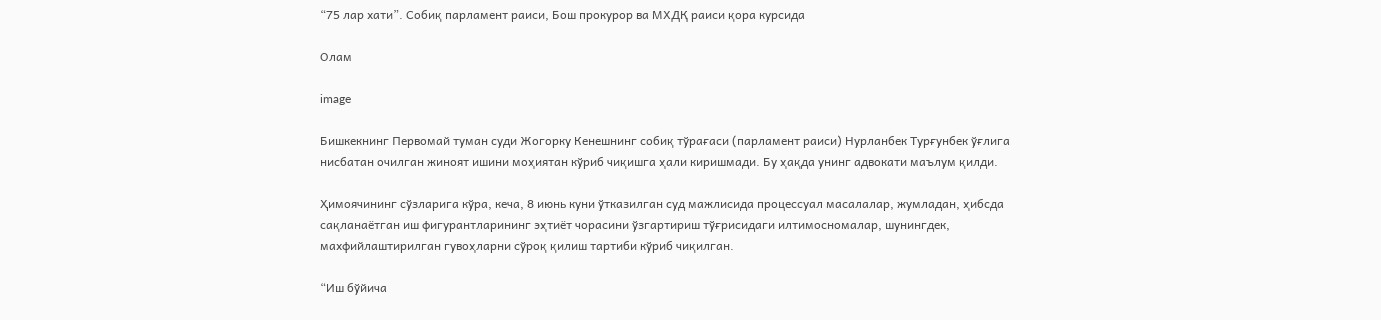“75 лар хати”. Собиқ парламент раиси, Бош прокурор ва МХДҚ раиси қора курсида

Олам

image

Бишкекнинг Первомай туман суди Жогорку Кенешнинг собиқ тўрағаси (парламент раиси) Нурланбек Турғунбек ўғлига нисбатан очилган жиноят ишини моҳиятан кўриб чиқишга ҳали киришмади. Бу ҳақда унинг адвокати маълум қилди.

Ҳимоячининг сўзларига кўра, кеча, 8 июнь куни ўтказилган суд мажлисида процессуал масалалар, жумладан, ҳибсда сақланаётган иш фигурантларининг эҳтиёт чорасини ўзгартириш тўғрисидаги илтимосномалар, шунингдек, махфийлаштирилган гувоҳларни сўроқ қилиш тартиби кўриб чиқилган.

“Иш бўйича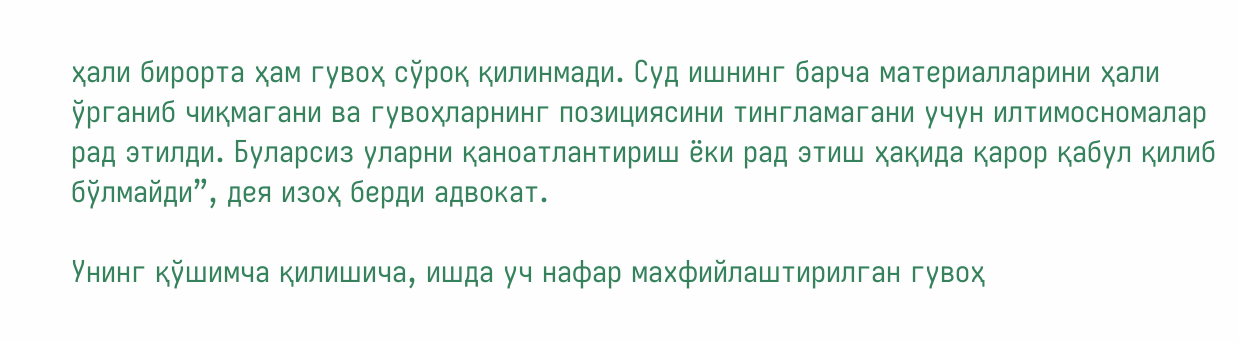ҳали бирорта ҳам гувоҳ сўроқ қилинмади. Суд ишнинг барча материалларини ҳали ўрганиб чиқмагани ва гувоҳларнинг позициясини тингламагани учун илтимосномалар рад этилди. Буларсиз уларни қаноатлантириш ёки рад этиш ҳақида қарор қабул қилиб бўлмайди”, дея изоҳ берди адвокат.

Унинг қўшимча қилишича, ишда уч нафар махфийлаштирилган гувоҳ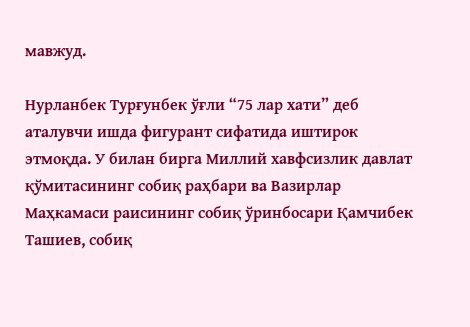мавжуд.

Нурланбек Турғунбек ўғли “75 лар хати” деб аталувчи ишда фигурант сифатида иштирок этмоқда. У билан бирга Миллий хавфсизлик давлат қўмитасининг собиқ раҳбари ва Вазирлар Маҳкамаси раисининг собиқ ўринбосари Қамчибек Ташиев, собиқ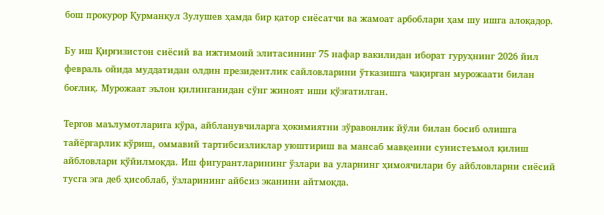бош прокурор Қурманқул Зулушев ҳамда бир қатор сиёсатчи ва жамоат арбоблари ҳам шу ишга алоқадор.

Бу иш Қирғизистон сиёсий ва ижтимоий элитасининг 75 нафар вакилидан иборат гуруҳнинг 2026 йил февраль ойида муддатидан олдин президентлик сайловларини ўтказишга чақирган мурожаати билан боғлиқ. Мурожаат эълон қилинганидан сўнг жиноят иши қўзғатилган.

Тергов маълумотларига кўра, айбланувчиларга ҳокимиятни зўравонлик йўли билан босиб олишга тайёргарлик кўриш, оммавий тартибсизликлар уюштириш ва мансаб мавқеини суиистеъмол қилиш айбловлари қўйилмоқда. Иш фигурантларининг ўзлари ва уларнинг ҳимоячилари бу айбловларни сиёсий тусга эга деб ҳисоблаб, ўзларининг айбсиз эканини айтмоқда.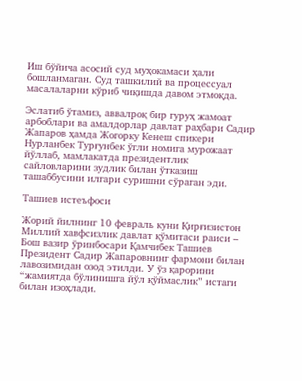Иш бўйича асосий суд муҳокамаси ҳали бошланмаган. Суд ташкилий ва процессуал масалаларни кўриб чиқишда давом этмоқда.

Эслатиб ўтамиз, аввалроқ бир гуруҳ жамоат арбоблари ва амалдорлар давлат раҳбари Садир Жапаров ҳамда Жогорку Кенеш спикери Нурланбек Турғунбек ўгли номига мурожаат йўллаб, мамлакатда президентлик сайловларини зудлик билан ўтказиш ташаббусини илгари суришни сўраган эди.

Ташиев истеъфоси

Жорий йилнинг 10 февраль куни Қирғизистон Миллий хавфсизлик давлат қўмитаси раиси – Бош вазир ўринбосари Қамчибек Ташиев Президент Садир Жапаровнинг фармони билан лавозимидан озод этилди. У ўз қарорини “жамиятда бўлинишга йўл қўймаслик” истаги билан изоҳлади.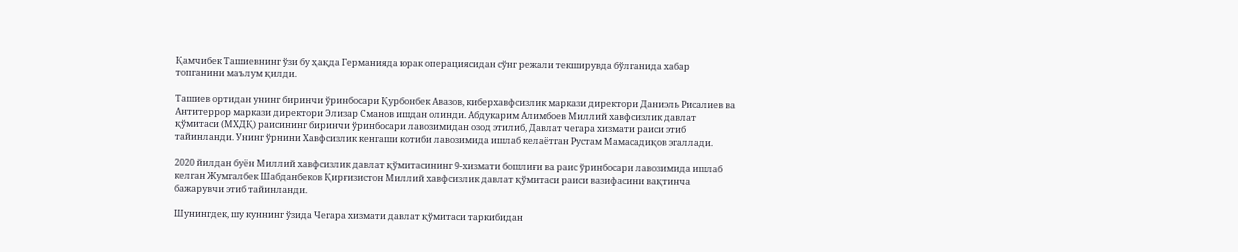Қамчибек Ташиевнинг ўзи бу ҳақда Германияда юрак операциясидан сўнг режали текширувда бўлганида хабар топганини маълум қилди.

Ташиев ортидан унинг биринчи ўринбосари Қурбонбек Авазов, киберхавфсизлик маркази директори Даниэль Рисалиев ва Антитеррор маркази директори Элизар Сманов ишдан олинди. Абдукарим Алимбоев Миллий хавфсизлик давлат қўмитаси (МХДҚ) раисининг биринчи ўринбосари лавозимидан озод этилиб, Давлат чегара хизмати раиси этиб тайинланди. Унинг ўрнини Хавфсизлик кенгаши котиби лавозимида ишлаб келаётган Рустам Мамасадиқов эгаллади.

2020 йилдан буён Миллий хавфсизлик давлат қўмитасининг 9-хизмати бошлиғи ва раис ўринбосари лавозимида ишлаб келган Жумгалбек Шабданбеков Қирғизистон Миллий хавфсизлик давлат қўмитаси раиси вазифасини вақтинча бажарувчи этиб тайинланди.

Шунингдек, шу куннинг ўзида Чегара хизмати давлат қўмитаси таркибидан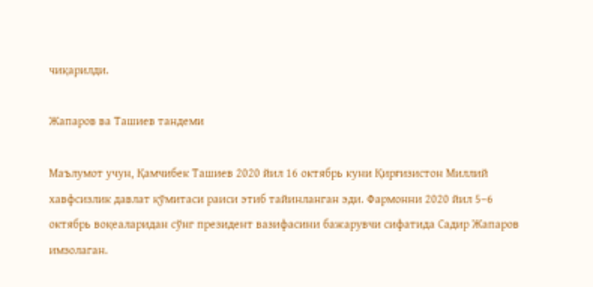чиқарилди.

Жапаров ва Ташиев тандеми

Маълумот учун, Қамчибек Ташиев 2020 йил 16 октябрь куни Қирғизистон Миллий хавфсизлик давлат қўмитаси раиси этиб тайинланган эди. Фармонни 2020 йил 5–6 октябрь воқеаларидан сўнг президент вазифасини бажарувчи сифатида Садир Жапаров имзолаган.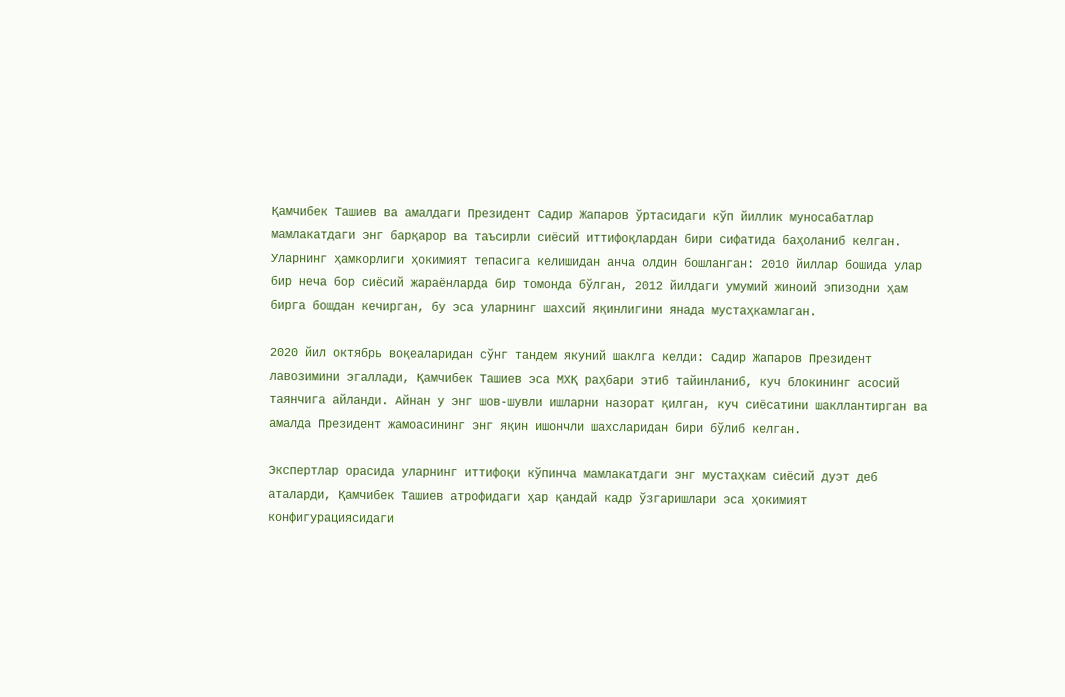Қамчибек Ташиев ва амалдаги Президент Садир Жапаров ўртасидаги кўп йиллик муносабатлар мамлакатдаги энг барқарор ва таъсирли сиёсий иттифоқлардан бири сифатида баҳоланиб келган. Уларнинг ҳамкорлиги ҳокимият тепасига келишидан анча олдин бошланган: 2010 йиллар бошида улар бир неча бор сиёсий жараёнларда бир томонда бўлган, 2012 йилдаги умумий жиноий эпизодни ҳам бирга бошдан кечирган, бу эса уларнинг шахсий яқинлигини янада мустаҳкамлаган.

2020 йил октябрь воқеаларидан сўнг тандем якуний шаклга келди: Садир Жапаров Президент лавозимини эгаллади, Қамчибек Ташиев эса МХҚ раҳбари этиб тайинланиб, куч блокининг асосий таянчига айланди. Айнан у энг шов-шувли ишларни назорат қилган, куч сиёсатини шакллантирган ва амалда Президент жамоасининг энг яқин ишончли шахсларидан бири бўлиб келган.

Экспертлар орасида уларнинг иттифоқи кўпинча мамлакатдаги энг мустаҳкам сиёсий дуэт деб аталарди, Қамчибек Ташиев атрофидаги ҳар қандай кадр ўзгаришлари эса ҳокимият конфигурациясидаги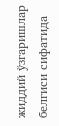жиддий ўзгаришлар белгиси сифатида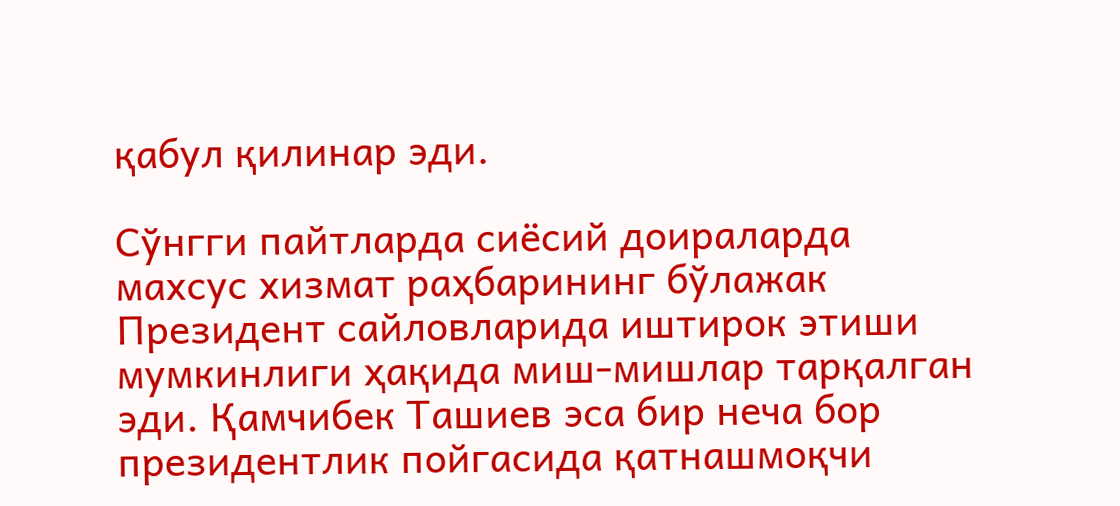қабул қилинар эди.

Сўнгги пайтларда сиёсий доираларда махсус хизмат раҳбарининг бўлажак Президент сайловларида иштирок этиши мумкинлиги ҳақида миш-мишлар тарқалган эди. Қамчибек Ташиев эса бир неча бор президентлик пойгасида қатнашмоқчи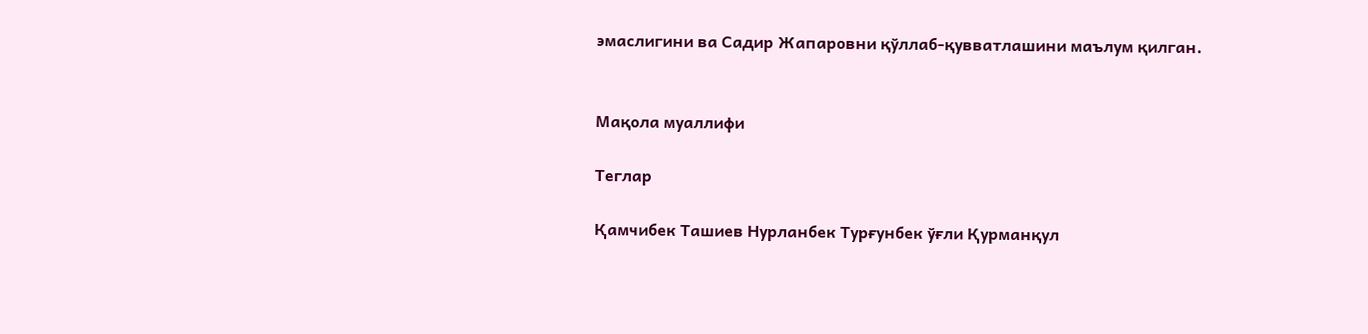эмаслигини ва Садир Жапаровни қўллаб-қувватлашини маълум қилган.


Мақола муаллифи

Теглар

Қамчибек Ташиев Нурланбек Турғунбек ўғли Қурманқул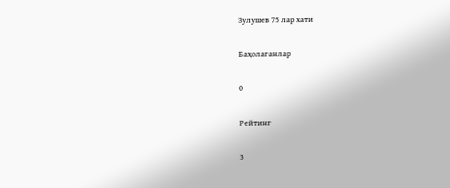Зулушев 75 лар хати

Баҳолаганлар

0

Рейтинг

3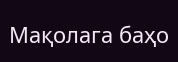Мақолага баҳо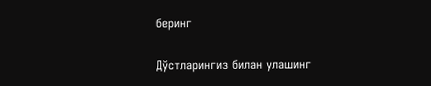беринг

Дўстларингиз билан улашинг